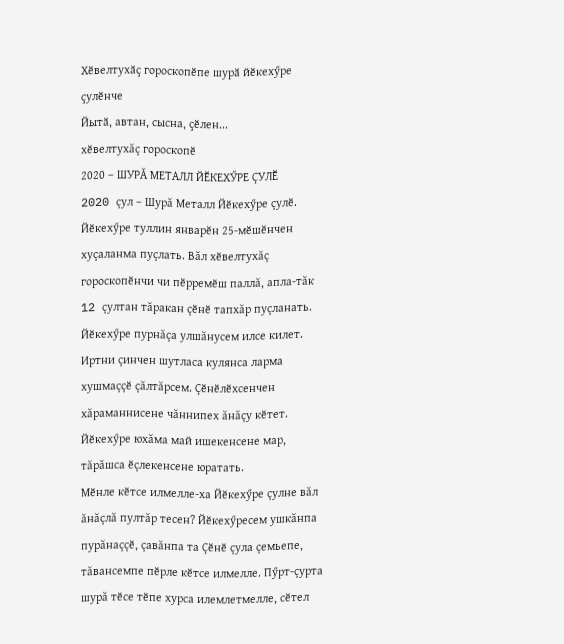Хӗвелтухӑҫ гороскопӗпе шурӑ йӗкехӳре ҫулӗнче
Йытӑ, автан, сысна, ҫӗлен...
хӗвелтухăç гороскопӗ
2020 – ШУРĂ МЕТАЛЛ ЙӖКЕХӲРЕ ÇУЛӖ
2020 çул – Шурă Металл Йӗкехӳре çулӗ. Йӗкехӳре туллин январӗн 25-мӗшӗнчен хуçаланма пуçлать. Вăл хӗвелтухăç гороскопӗнчи чи пӗрремӗш паллă, апла-тăк 12 çултан тăракан çӗнӗ тапхăр пуçланать.
Йӗкехӳре пурнăçа улшăнусем илсе килет. Иртни çинчен шутласа кулянса ларма хушмаççӗ çăлтăрсем. Çӗнӗлӗхсенчен хăраманнисене чăннипех ăнăçу кӗтет. Йӗкехӳре юхăма май ишекенсене мар, тăрăшса ӗçлекенсене юратать.
Мӗнле кӗтсе илмелле-ха Йӗкехӳре çулне вăл ăнăçлă пултăр тесен? Йӗкехӳресем ушкăнпа пурăнаççӗ, çавăнпа та Çӗнӗ çула çемьепе, тăвансемпе пӗрле кӗтсе илмелле. Пӳрт-çурта шурă тӗсе тӗпе хурса илемлетмелле, сӗтел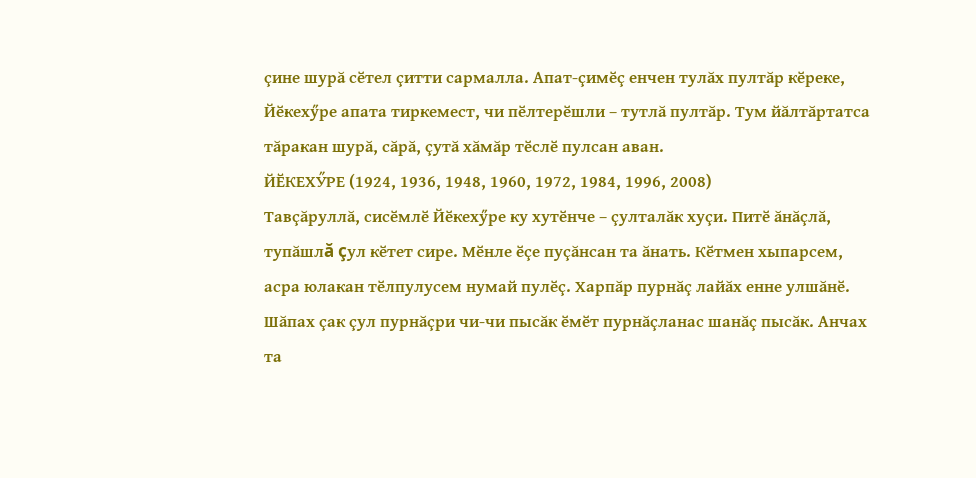çине шурă сӗтел çитти сармалла. Апат-çимӗç енчен тулăх пултăр кӗреке, Йӗкехӳре апата тиркемест, чи пӗлтерӗшли – тутлă пултăр. Тум йăлтăртатса тăракан шурă, сăрă, çутă хăмăр тӗслӗ пулсан аван.
ЙӖКЕХӲРЕ (1924, 1936, 1948, 1960, 1972, 1984, 1996, 2008)
Тавçăруллă, сисӗмлӗ Йӗкехӳре ку хутӗнче – çулталăк хуçи. Питӗ ăнăçлă, тупăшлă çул кӗтет сире. Мӗнле ӗçе пуçăнсан та ăнать. Кӗтмен хыпарсем, асра юлакан тӗлпулусем нумай пулӗç. Харпăр пурнăç лайăх енне улшăнӗ. Шăпах çак çул пурнăçри чи-чи пысăк ӗмӗт пурнăçланас шанăç пысăк. Анчах та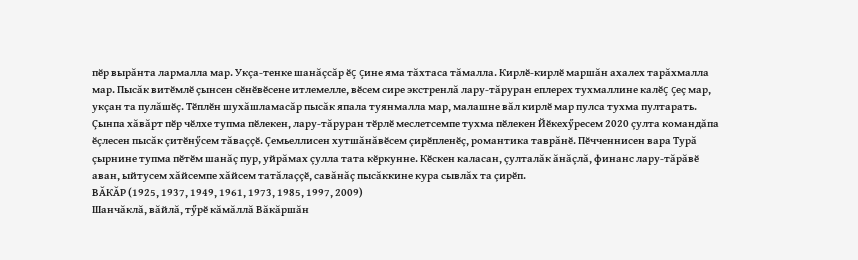пӗр вырăнта лармалла мар. Укçа-тенке шанăçсăр ӗç çине яма тăхтаса тăмалла. Кирлӗ-кирлӗ маршăн ахалех тарăхмалла мар. Пысăк витӗмлӗ çынсен сӗнӗвӗсене итлемелле, вӗсем сире экстренлă лару-тăруран еплерех тухмаллине калӗç çеç мар, укçан та пулăшӗç. Тӗплӗн шухăшламасăр пысăк япала туянмалла мар, малашне вăл кирлӗ мар пулса тухма пултарать. Çынпа хăвăрт пӗр чӗлхе тупма пӗлекен, лару-тăруран тӗрлӗ меслетсемпе тухма пӗлекен Йӗкехӳресем 2020 çулта командăпа ӗçлесен пысăк çитӗнӳсем тăваççӗ. Çемьеллисен хутшăнăвӗсем çирӗпленӗç, романтика таврăнӗ. Пӗчченнисен вара Турă çырнине тупма пӗтӗм шанăç пур, уйрăмах çулла тата кӗркунне. Кӗскен каласан, çулталăк ăнăçлă, финанс лару-тăрăвӗ аван, ыйтусем хăйсемпе хăйсем татăлаççӗ, савăнăç пысăккине кура сывлăх та çирӗп.
ВĂКĂР (1925, 1937, 1949, 1961, 1973, 1985, 1997, 2009)
Шанчăклă, вăйлă, тӳрӗ кăмăллă Вăкăршăн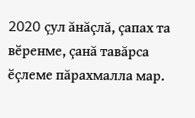2020 çул ăнăçлă, çапах та вӗренме, çанă тавăрса ӗçлеме пăрахмалла мар.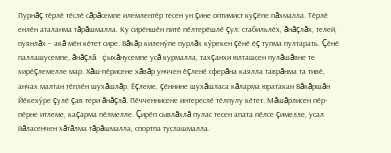Пурнăç тӗрлӗ тӗслӗ сăрăсемпе илемлентӗр тесен ун çине оптимист куçӗпе пăхмалла. Тӗрлӗ енлӗн аталанма тăрăшмалла. Ку сирӗншӗн питӗ пӗлтерӗшлӗ çул: стабильлӗх, ăнăçлăх, телей, пуянлăх – акă мӗн кӗтет сире. Вăкăр киленӳпе пурлăх кӳрекен çӗнӗ ӗç тупма пултарать. Çӗнӗ паллашусемпе, ăнăçлă çыхăнусемпе усă курмалла, тахçанхи юлташсен пулăшăвне те хирӗçлемелле мар. Хăш-пӗрисене хăвăр унччен ӗçленӗ сферăна каялла таврăнма та тивӗ, анчах малтан тӗплӗн шухăшлăр. Ӗçлеме, çӗннине шухăшласа кăларма юратакан Вăкăршăн Йӗкехӳре çулӗ çав тери ăнăçлă. Пӗчченнисене интереслӗ тӗлпулу кӗтет. Мăшăрлисен пӗр-пӗрне итлеме, каçарма пӗлмелле. Çирӗп сывлăхлă пулас тесен апата пӗлсе çимелле, усал йăласенчен хăтăлма тăрăшмалла, спортпа туслашмалла.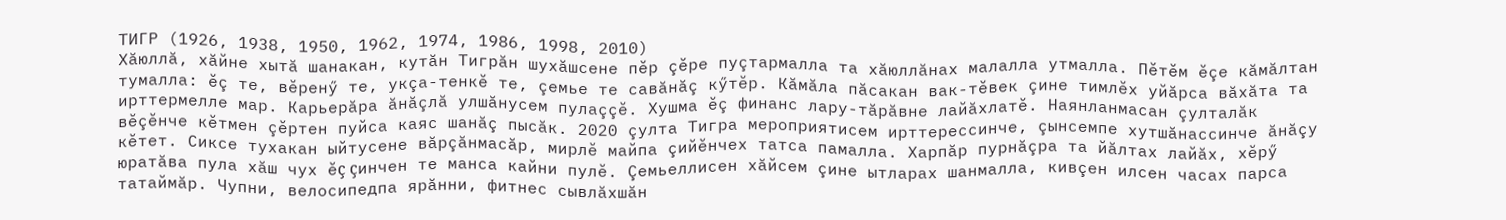ТИГР (1926, 1938, 1950, 1962, 1974, 1986, 1998, 2010)
Хăюллă, хăйне хытă шанакан, кутăн Тигрăн шухăшсене пӗр çӗре пуçтармалла та хăюллăнах малалла утмалла. Пӗтӗм ӗçе кăмăлтан тумалла: ӗç те, вӗренӳ те, укçа-тенкӗ те, çемье те савăнăç кӳтӗр. Кăмăла пăсакан вак-тӗвек çине тимлӗх уйăрса вăхăта та ирттермелле мар. Карьерăра ăнăçлă улшăнусем пулаççӗ. Хушма ӗç финанс лару-тăрăвне лайăхлатӗ. Наянланмасан çулталăк вӗçӗнче кӗтмен çӗртен пуйса каяс шанăç пысăк. 2020 çулта Тигра мероприятисем ирттерессинче, çынсемпе хутшăнассинче ăнăçу кӗтет. Сиксе тухакан ыйтусене вăрçăнмасăр, мирлӗ майпа çийӗнчех татса памалла. Харпăр пурнăçра та йăлтах лайăх, хӗрӳ юратăва пула хăш чух ӗç çинчен те манса кайни пулӗ. Çемьеллисен хăйсем çине ытларах шанмалла, кивçен илсен часах парса татаймăр. Чупни, велосипедпа ярăнни, фитнес сывлăхшăн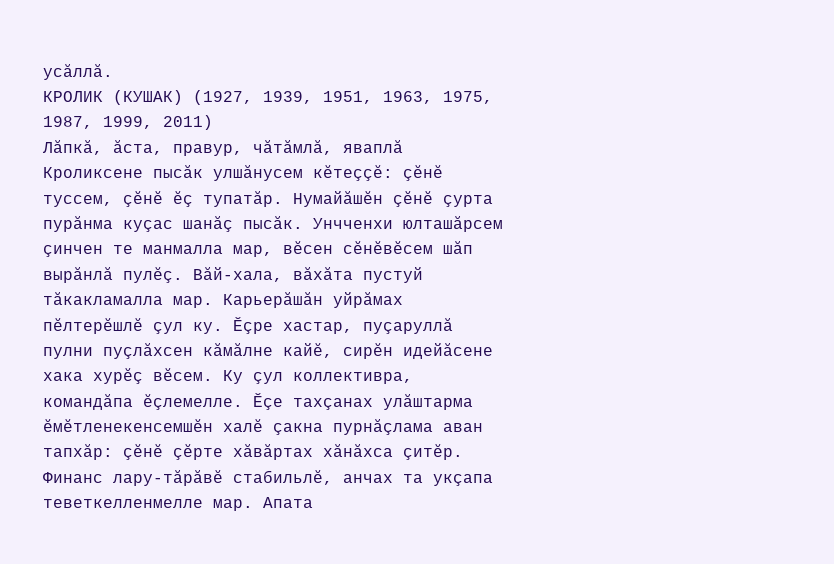усăллă.
КРОЛИК (КУШАК) (1927, 1939, 1951, 1963, 1975, 1987, 1999, 2011)
Лăпкă, ăста, правур, чăтăмлă, яваплă Кроликсене пысăк улшăнусем кӗтеççӗ: çӗнӗ туссем, çӗнӗ ӗç тупатăр. Нумайăшӗн çӗнӗ çурта пурăнма куçас шанăç пысăк. Унчченхи юлташăрсем çинчен те манмалла мар, вӗсен сӗнӗвӗсем шăп вырăнлă пулӗç. Вăй-хала, вăхăта пустуй тăкакламалла мар. Карьерăшăн уйрăмах пӗлтерӗшлӗ çул ку. Ӗçре хастар, пуçаруллă пулни пуçлăхсен кăмăлне кайӗ, сирӗн идейăсене хака хурӗç вӗсем. Ку çул коллективра, командăпа ӗçлемелле. Ӗçе тахçанах улăштарма ӗмӗтленекенсемшӗн халӗ çакна пурнăçлама аван тапхăр: çӗнӗ çӗрте хăвăртах хăнăхса çитӗр. Финанс лару-тăрăвӗ стабильлӗ, анчах та укçапа теветкелленмелле мар. Апата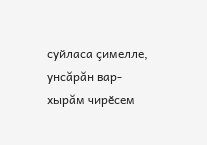суйласа çимелле, унсăрăн вар-хырăм чирӗсем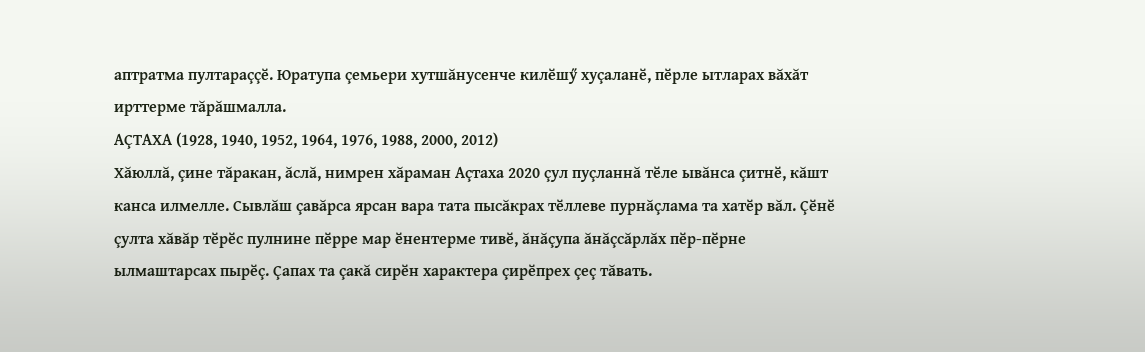аптратма пултараççӗ. Юратупа çемьери хутшăнусенче килӗшӳ хуçаланӗ, пӗрле ытларах вăхăт ирттерме тăрăшмалла.
АÇТАХА (1928, 1940, 1952, 1964, 1976, 1988, 2000, 2012)
Хăюллă, çине тăракан, ăслă, нимрен хăраман Аçтаха 2020 çул пуçланнă тӗле ывăнса çитнӗ, кăшт канса илмелле. Сывлăш çавăрса ярсан вара тата пысăкрах тӗллеве пурнăçлама та хатӗр вăл. Çӗнӗ çулта хăвăр тӗрӗс пулнине пӗрре мар ӗнентерме тивӗ, ăнăçупа ăнăçсăрлăх пӗр-пӗрне ылмаштарсах пырӗç. Çапах та çакă сирӗн характера çирӗпрех çеç тăвать.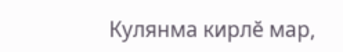Кулянма кирлӗ мар,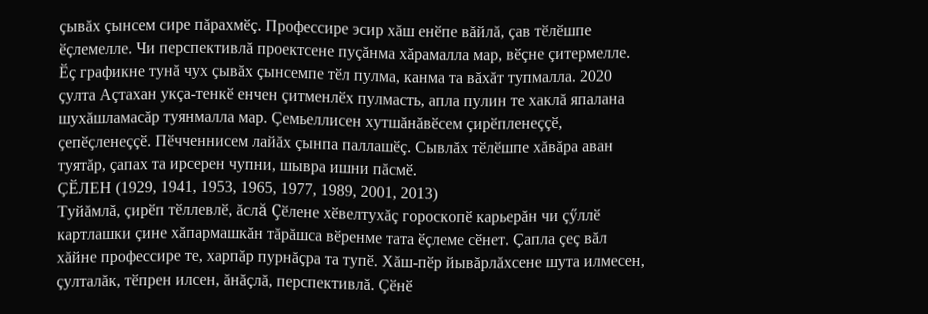çывăх çынсем сире пăрахмӗç. Профессире эсир хăш енӗпе вăйлă, çав тӗлӗшпе ӗçлемелле. Чи перспективлă проектсене пуçăнма хăрамалла мар, вӗçне çитермелле. Ӗç графикне тунă чух çывăх çынсемпе тӗл пулма, канма та вăхăт тупмалла. 2020 çулта Аçтахан укçа-тенкӗ енчен çитменлӗх пулмасть, апла пулин те хаклă япалана шухăшламасăр туянмалла мар. Çемьеллисен хутшăнăвӗсем çирӗпленеççӗ, çепӗçленеççӗ. Пӗчченнисем лайăх çынпа паллашӗç. Сывлăх тӗлӗшпе хăвăра аван туятăр, çапах та ирсерен чупни, шывра ишни пăсмӗ.
ÇӖЛЕН (1929, 1941, 1953, 1965, 1977, 1989, 2001, 2013)
Туйăмлă, çирӗп тӗллевлӗ, ăслă Çӗлене хӗвелтухăç гороскопӗ карьерăн чи çӳллӗ картлашки çине хăпармашкăн тăрăшса вӗренме тата ӗçлеме сӗнет. Çапла çеç вăл хăйне профессире те, харпăр пурнăçра та тупӗ. Хăш-пӗр йывăрлăхсене шута илмесен, çулталăк, тӗпрен илсен, ăнăçлă, перспективлă. Çӗнӗ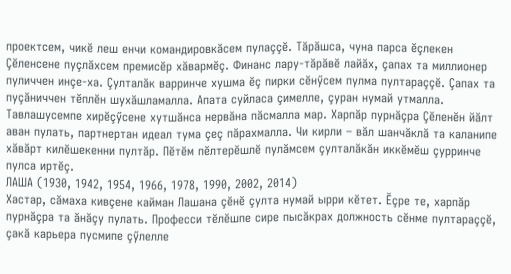проектсем, чикӗ леш енчи командировкăсем пулаççӗ. Тăрăшса, чуна парса ӗçлекен Çӗленсене пуçлăхсем премисӗр хăвармӗç. Финанс лару-тăрăвӗ лайăх, çапах та миллионер пуличчен инçе-ха. Çулталăк варринче хушма ӗç пирки сӗнӳсем пулма пултараççӗ. Çапах та пуçăниччен тӗплӗн шухăшламалла. Апата суйласа çимелле, çуран нумай утмалла. Тавлашусемпе хирӗçӳсене хутшăнса нервăна пăсмалла мар. Харпăр пурнăçра Çӗленӗн йăлт аван пулать, партнертан идеал тума çеç пăрахмалла. Чи кирли – вăл шанчăклă та каланипе хăвăрт килӗшекенни пултăр. Пӗтӗм пӗлтерӗшлӗ пулăмсем çулталăкăн иккӗмӗш çурринче пулса иртӗç.
ЛАША (1930, 1942, 1954, 1966, 1978, 1990, 2002, 2014)
Хастар, сăмаха кивçене кайман Лашана çӗнӗ çулта нумай ырри кӗтет. Ӗçре те, харпăр пурнăçра та ăнăçу пулать. Професси тӗлӗшпе сире пысăкрах должность сӗнме пултараççӗ, çакă карьера пусмипе çӳлелле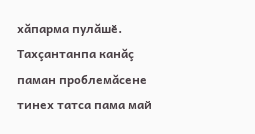хăпарма пулăшӗ. Тахçантанпа канăç паман проблемăсене тинех татса пама май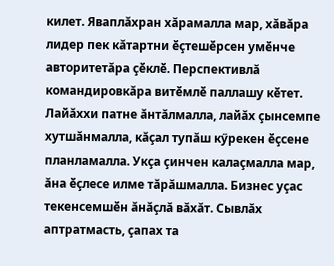килет. Яваплăхран хăрамалла мар, хăвăра лидер пек кăтартни ӗçтешӗрсен умӗнче авторитетăра çӗклӗ. Перспективлă командировкăра витӗмлӗ паллашу кӗтет. Лайăххи патне ăнтăлмалла, лайăх çынсемпе хутшăнмалла, кăçал тупăш кӳрекен ӗçсене планламалла. Укçа çинчен калаçмалла мар, ăна ӗçлесе илме тăрăшмалла. Бизнес уçас текенсемшӗн ăнăçлă вăхăт. Сывлăх аптратмасть, çапах та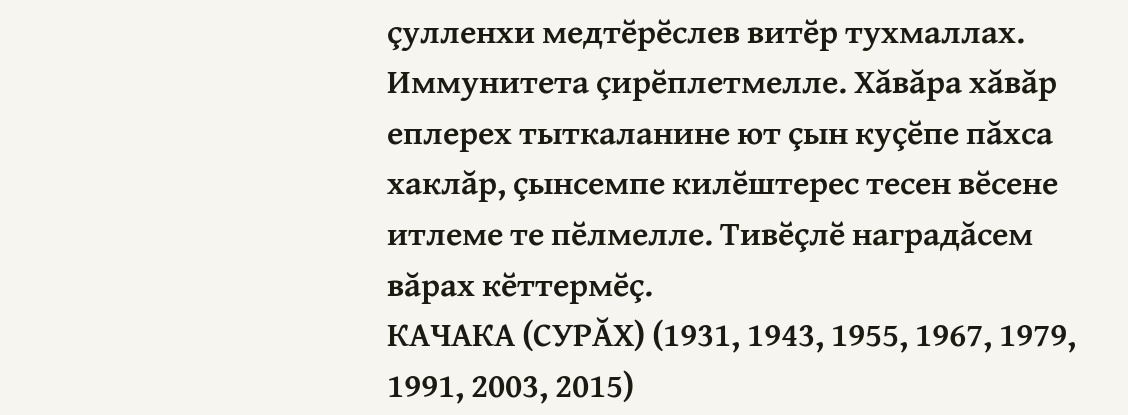çулленхи медтӗрӗслев витӗр тухмаллах. Иммунитета çирӗплетмелле. Хăвăра хăвăр еплерех тыткаланине ют çын куçӗпе пăхса хаклăр, çынсемпе килӗштерес тесен вӗсене итлеме те пӗлмелле. Тивӗçлӗ наградăсем вăрах кӗттермӗç.
КАЧАКА (СУРĂХ) (1931, 1943, 1955, 1967, 1979, 1991, 2003, 2015)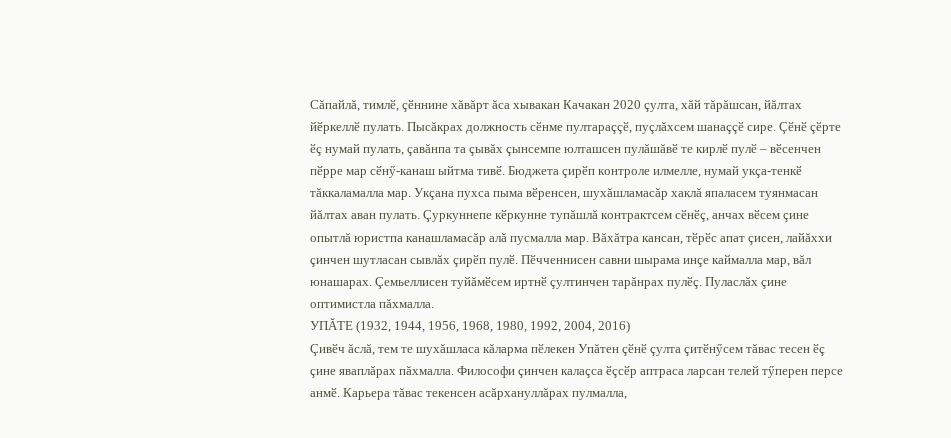Сăпайлă, тимлӗ, çӗннине хăвăрт ăса хывакан Качакан 2020 çулта, хăй тăрăшсан, йăлтах йӗркеллӗ пулать. Пысăкрах должность сӗнме пултараççӗ, пуçлăхсем шанаççӗ сире. Çӗнӗ çӗрте ӗç нумай пулать, çавăнпа та çывăх çынсемпе юлташсен пулăшăвӗ те кирлӗ пулӗ – вӗсенчен пӗрре мар сӗнӳ-канаш ыйтма тивӗ. Бюджета çирӗп контроле илмелле, нумай укçа-тенкӗ тăккаламалла мар. Укçана пухса пыма вӗренсен, шухăшламасăр хаклă япаласем туянмасан йăлтах аван пулать. Çуркуннепе кӗркунне тупăшлă контрактсем сӗнӗç, анчах вӗсем çине опытлă юристпа канашламасăр алă пусмалла мар. Вăхăтра кансан, тӗрӗс апат çисен, лайăххи çинчен шутласан сывлăх çирӗп пулӗ. Пӗчченнисен савни шырама инçе каймалла мар, вăл юнашарах. Çемьеллисен туйăмӗсем иртнӗ çултинчен тарăнрах пулӗç. Пуласлăх çине оптимистла пăхмалла.
УПĂТЕ (1932, 1944, 1956, 1968, 1980, 1992, 2004, 2016)
Çивӗч ăслă, тем те шухăшласа кăларма пӗлекен Упăтен çӗнӗ çулта çитӗнӳсем тăвас тесен ӗç çине яваплăрах пăхмалла. Философи çинчен калаçса ӗçсӗр аптраса ларсан телей тӳперен персе анмӗ. Карьера тăвас текенсен асăрхануллăрах пулмалла,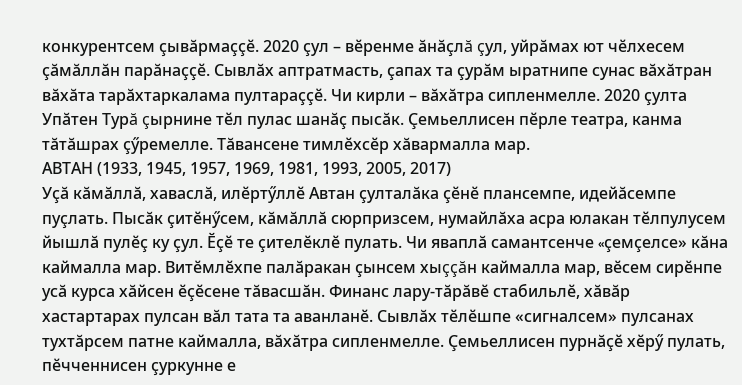конкурентсем çывăрмаççӗ. 2020 çул – вӗренме ăнăçлă çул, уйрăмах ют чӗлхесем çăмăллăн парăнаççӗ. Сывлăх аптратмасть, çапах та çурăм ыратнипе сунас вăхăтран вăхăта тарăхтаркалама пултараççӗ. Чи кирли – вăхăтра сипленмелле. 2020 çулта Упăтен Турă çырнине тӗл пулас шанăç пысăк. Çемьеллисен пӗрле театра, канма тăтăшрах çӳремелле. Тăвансене тимлӗхсӗр хăвармалла мар.
АВТАН (1933, 1945, 1957, 1969, 1981, 1993, 2005, 2017)
Уçă кăмăллă, хаваслă, илӗртӳллӗ Автан çулталăка çӗнӗ плансемпе, идейăсемпе пуçлать. Пысăк çитӗнӳсем, кăмăллă сюрпризсем, нумайлăха асра юлакан тӗлпулусем йышлă пулӗç ку çул. Ӗçӗ те çителӗклӗ пулать. Чи яваплă самантсенче «çемçелсе» кăна каймалла мар. Витӗмлӗхпе палăракан çынсем хыççăн каймалла мар, вӗсем сирӗнпе усă курса хăйсен ӗçӗсене тăвасшăн. Финанс лару-тăрăвӗ стабильлӗ, хăвăр хастартарах пулсан вăл тата та аванланӗ. Сывлăх тӗлӗшпе «сигналсем» пулсанах тухтăрсем патне каймалла, вăхăтра сипленмелле. Çемьеллисен пурнăçӗ хӗрӳ пулать, пӗчченнисен çуркунне е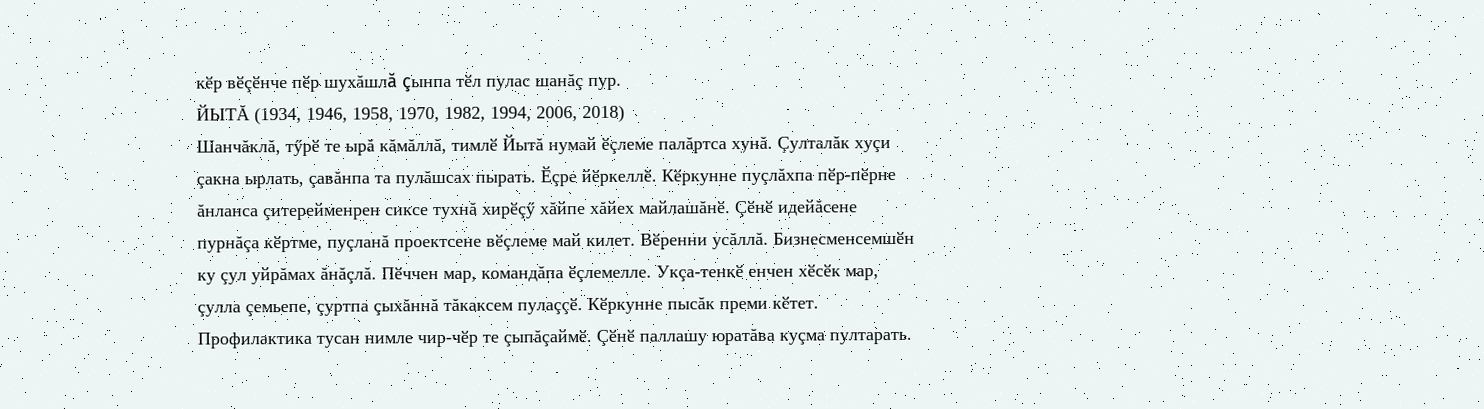кӗр вӗçӗнче пӗр шухăшлă çынпа тӗл пулас шанăç пур.
ЙЫТĂ (1934, 1946, 1958, 1970, 1982, 1994, 2006, 2018)
Шанчăклă, тӳрӗ те ырă кăмăллă, тимлӗ Йытă нумай ӗçлеме палăртса хунă. Çулталăк хуçи çакна ырлать, çавăнпа та пулăшсах пырать. Ӗçре йӗркеллӗ. Кӗркунне пуçлăхпа пӗр-пӗрне ăнланса çитерейменрен сиксе тухнă хирӗçӳ хăйпе хăйех майлашăнӗ. Çӗнӗ идейăсене пурнăçа кӗртме, пуçланă проектсене вӗçлеме май килет. Вӗренни усăллă. Бизнесменсемшӗн ку çул уйрăмах ăнăçлă. Пӗччен мар, командăпа ӗçлемелле. Укçа-тенкӗ енчен хӗсӗк мар, çулла çемьепе, çуртпа çыхăннă тăкаксем пулаççӗ. Кӗркунне пысăк преми кӗтет. Профилактика тусан нимле чир-чӗр те çыпăçаймӗ. Çӗнӗ паллашу юратăва куçма пултарать.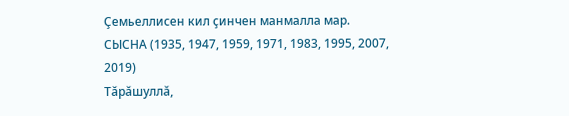Çемьеллисен кил çинчен манмалла мар.
СЫСНА (1935, 1947, 1959, 1971, 1983, 1995, 2007, 2019)
Тăрăшуллă,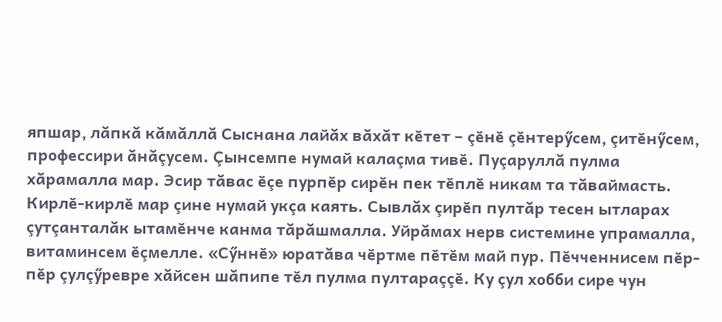япшар, лăпкă кăмăллă Сыснана лайăх вăхăт кӗтет – çӗнӗ çӗнтерӳсем, çитӗнӳсем, профессири ăнăçусем. Çынсемпе нумай калаçма тивӗ. Пуçаруллă пулма хăрамалла мар. Эсир тăвас ӗçе пурпӗр сирӗн пек тӗплӗ никам та тăваймасть. Кирлӗ-кирлӗ мар çине нумай укçа каять. Сывлăх çирӗп пултăр тесен ытларах çутçанталăк ытамӗнче канма тăрăшмалла. Уйрăмах нерв системине упрамалла, витаминсем ӗçмелле. «Сӳннӗ» юратăва чӗртме пӗтӗм май пур. Пӗчченнисем пӗр-пӗр çулçӳревре хăйсен шăпипе тӗл пулма пултараççӗ. Ку çул хобби сире чун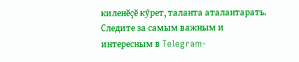киленӗçӗ кӳрет, таланта аталантарать.
Следите за самым важным и интересным в Telegram-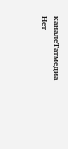каналеТатмедиа
Нет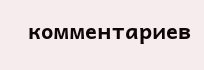комментариев